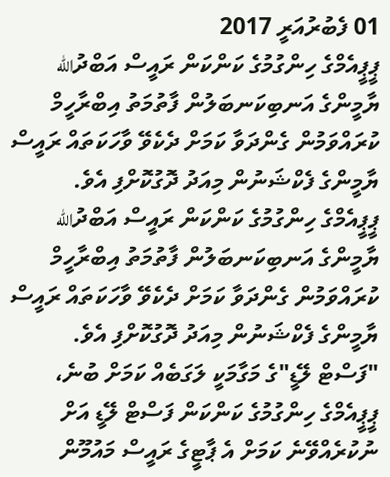01 ފެބުރުއަރީ 2017
ޕީޕީއެމްގެ ހިންގުމުގެ ކަންކަން ރައީސް އަބްދުالله ޔާމީންގެ އަނބިކަނބަލުން ފާތުމަތު އިބްރާހީމް ކުރައްވަމުން ގެންދަވާ ކަމަށް ދެކެވޭ ވާހަކަތައް ރައީސް ޔާމީންގެ ފެކްޝަނުން މިއަދު ދޮގުކޮށްފި އެވެ.
ޕީޕީއެމްގެ ހިންގުމުގެ ކަންކަން ރައީސް އަބްދުالله ޔާމީންގެ އަނބިކަނބަލުން ފާތުމަތު އިބްރާހީމް ކުރައްވަމުން ގެންދަވާ ކަމަށް ދެކެވޭ ވާހަކަތައް ރައީސް ޔާމީންގެ ފެކްޝަނުން މިއަދު ދޮގުކޮށްފި އެވެ.
"ފަސްޓް ލޭޑީ"ގެ މަގާމަކީ ލަގަބެއް ކަމަށް ބުނެ، ޕީޕީއެމްގެ ހިންގުމުގެ ކަންކަން ފަސްޓް ލޭޑީ އަށް ނުކުރެއްވޭނެ ކަމަށް އެ ޕާޓީގެ ރައީސް މައުމޫން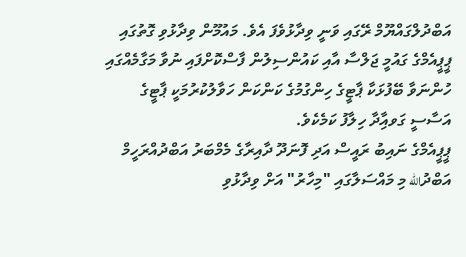އަބްދުލްގައްޔޫމް ރޭގައި ވަނީ ވިދާޅުވެފަ އެވެ. މައުމޫން ވިދާޅުވި ގޮތުގައި ޕީޕީއެމްގެ ގައުމީ ޖަލްސާ އާއި ކައުންސިލުން ފާސްކޮށްފައި ނުވާ މަގާމެއްގައި ހުންނަވާ ބޭފުޅަކާ ޕާޓީގެ ހިންގުމުގެ ކަންކަން ހަވާލުކުރުމަކީ ޕާޓީގެ އަސާސީ ގަވއިާދާ ހިލާފު ކަމެކެވެ.
ޕީޕީއެމްގެ ނައިބު ރައީސް އަދި ފޮނަދޫ ދާއިރާގެ މެމްބަރު އަބްދުއްރަހީމް އަބްދުالله މި މައްސަލާގައި "މިހާރު" އަށް ވިދާޅުވި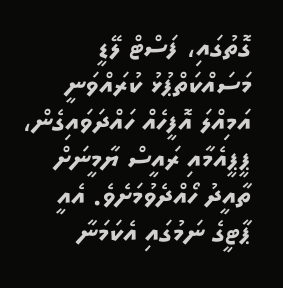ގޮތުގައި، ފަސްޓް ލޭޑީ މަސައްކަތްޕުޅު ކުރައްވަނީ އަމިއްލަ އޮފީހެއް ހައްދަވައިގެން، ޕީޕީއެމާއި ރައީސް ޔާމީނަށް ތާއީދު ހޯއްދެވުމަށެވެ. އެއީ ޕާޓީގެ ނަމުގައި އެކަމަނާ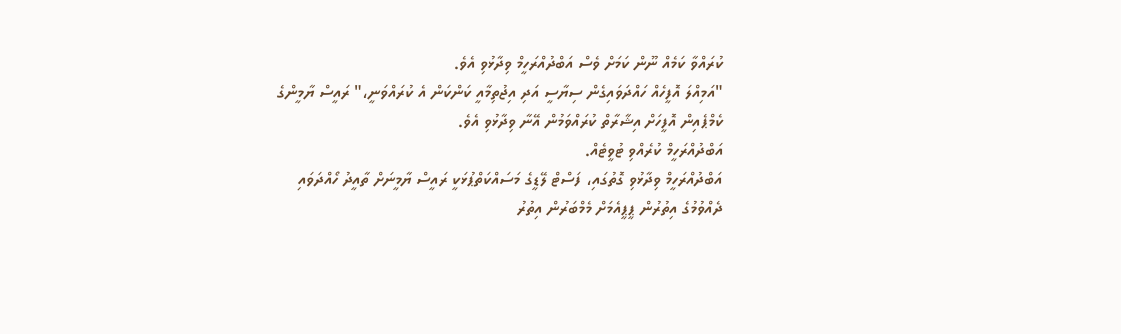ކުރައްވާ ކަމެއް ނޫން ކަމަށް ވެސް އަބްދުއްރަހީމް ވިދާޅުވި އެވެ.
"އަމިއްލަ އޮފީހެއް ހައްދަވައިގެން ސިޔާސީ އަދި އިޖުތިމާއީ ކަންކަން އެ ކުރައްވަނީ،" ރައީސް ޔާމީންގެ ކެމްޕެއިން އޮފީހަށް އިޝާރާތް ކުރައްވަމުން އޭނާ ވިދާޅުވި އެވެ.
އަބްދުއްރަހީމް ކުރެއްވި ޓުވީޓެއް.
އަބްދުއްރަހީމް ވިދާޅުވި ގޮތުގައި، ފަސްޓް ލޭޑީގެ މަސައްކަތްޕުޅަކީ ރައީސް ޔާމީނަށް ތާއީދު ހޯއްދަވައި ދެއްވުމުގެ އިތުރުން ޕީޕީއެމަށް މެމްބަރުން އިތުރު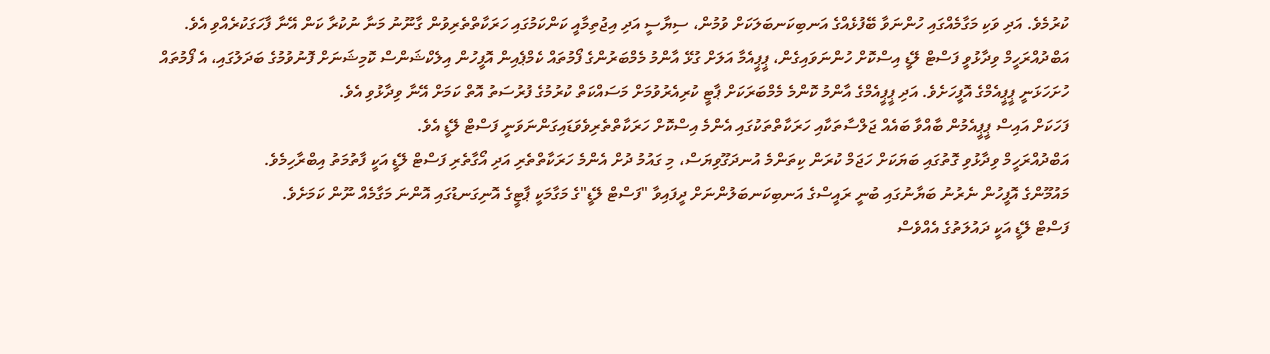ކުރުމެވެ. އަދި ވަކި މަގާމެއްގައި ހުންނަވާ ބޭފުޅެއްގެ އަނބިކަނބަލަކަށް ވުމުން، ސިޔާސީ އަދި އިޖުތިމާއީ ކަންކަމުގައި ހަރަކާތްތެރިވުން ގާނޫނު މަނާ ނުކުރާ ކަން އޭނާ ފާހަގަކުރެއްވި އެވެ.
އަބްދުއްރަހީމް ވިދާޅުވީ ފަސްޓް ލޭޑީ އިސްކޮށް ހުންނަވައިގެން، ޕީޕީއެމާ އަލަށް ގުޅޭ އާންމު މެމްބަރުންގެ ފޯމުތައް ކެމްޕެއިން އޮފީހުން އިލެކްޝަންސް ކޮމިޝަނަށް ފޮނުވުމުގެ ބަދަލުގައި، އެ ފޯމުތައް ހުށަހަޅަނީ ޕީޕީއެމްގެ އޮފީހަށެވެ. އަދި ޕީޕީއެމްގެ އާންމު ކޮންމެ މެމްބަރަކަށް ޕާޓީ ކުރިއެރުވުމަށް މަސައްކަތް ކުރުމުގެ ފުރުސަތު އޮތް ކަމަށް އޭނާ ވިދާޅުވި އެވެ.
ފަހަކަށް އައިސް ޕީޕީއެމުން ބާއްވާ ބައެއް ޖަލްސާތަކާއި ހަރަކާތްތަކުގައި އެންމެ އިސްކޮށް ހަރަކާތްތެރިވެވަޑައިގަންނަވަނީ ފަސްޓް ލޭޑީ އެވެ.
އަބްދުއްރަހީމް ވިދާޅުވި ގޮތުގައި ބަޔަކަށް ހަޖަމް ކުރަން ކިތަންމެ އުނދަގޫވިޔަސް، މި ގައުމު ދުށް އެންމެ ހަރަކާތްތެރި އަދި އޯގާތެރި ފަސްޓް ލޭޑީ އަކީ ފާތުމަތު އިބްރާހިމެވެ.
މައުމޫންގެ އޮފީހުން ނެރުނު ބަޔާނުގައި ބުނީ ރައީސްގެ އަނބިކަނބަލުންނަށް ދީފައިވާ "ފަސްޓް ލޭޑީ"ގެ މަގާމަކީ ޕާޓީގެ އޮނިގަނޑުގައި އޮންނަ މަގާމެއް ނޫން ކަމަށެވެ.
ފަސްޓް ލޭޑީ އަކީ ދައުލަތުގެ އެއްވެސް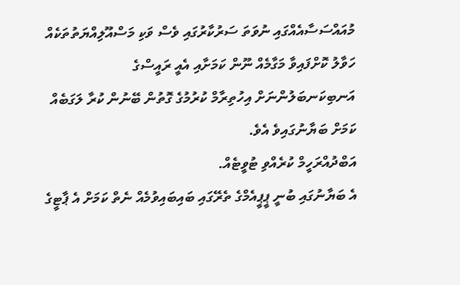މުއައްސަސާއެއްގައި ނުވަތަ ސަރުކާރުގައި ވެސް ވަކި މަސްއޫލިއްޔަތުތަކެއް ހަވާލު ކޮށްފައިވާ މަގާމެއް ނޫން ކަމަށާއި އެއީ ރައީސްގެ އަނބިކަނބަލުންނަށް އިހުތިރާމް ކުރުމުގެ ގޮތުން ބޭނުން ކުރާ ލަގަބެއް ކަމަށް ބަޔާނުގައިވެ އެވެ.
އަބްދުއްރަހީމް ކުރެއްވި ޓުވީޓެއް.
އެ ބަޔާނުގައި ބުނީ ޕީޕީއެމްގެ ތެރޭގައި ބައިބައިވުމެއް ނެތް ކަމަށް އެ ޕާޓީގެ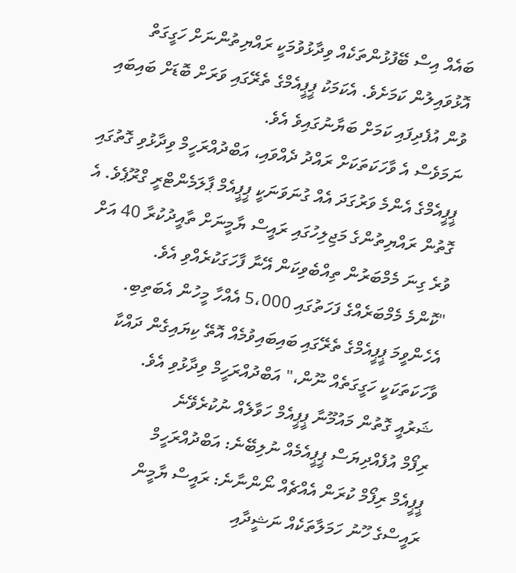ބައެއް އިސް ބޭފުޅުންތަކެއް ވިދާޅުވުމަކީ ރައްޔިތުންނަށް ހަގީގަތް އޮޅުވައިލުން ކަމަށެވެ. އެކަމަކު ޕީޕީއެމްގެ ތެރޭގައި ވަރަށް ބޮޑަށް ބައިބައި ވުން އުފެދިފައި ކަމަށް ބަޔާނުގައިވެ އެވެ.
ނަމަވެސް އެ ވާހަކަތަކަށް ރައްދު ދެއްވައި، އަބްދުއްރަހީމް ވިދާޅުވި ގޮތުގައި ޕީޕީއެމްގެ އެންމެ ވަރުގަދަ އެއް ގުނަވަނަކީ ޕީޕީއެމް ޕާލަމެންޓްރީ ގްރޫޕެވެ. އެ ގޮތުން ރައްޔިތުންގެ މަޖިލިހުގައި ރައީސް ޔާމީނަށް ތާއީދުކުރާ 40 އަށް ވުރެ ގިނަ މެމްބަރުން ތިއްބެވިކަން އޭނާ ފާހަގަކުރެއްވި އެވެ.
"ކޮންމެ މެމްބަރެއްގެ ފަހަތުގައި 5،000 އެއްހާ މީހުން އެބަތިބި. އެހެންވީމަ ޕީޕީއެމްގެ ތެރޭގައި ބައިބައިވުމެއް އޮތޭ ކިޔައިގެން ދައްކާ ވާހަކަތަކަކީ ހަގީގަތެއް ނޫން،" އަބްދުއްރަހީމް ވިދާޅުވި އެވެ.
ޝަރުއީ ގޮތުން މައުމޫނާ ޕީޕީއެމް ހަވާލެއް ނުކުރެވޭނެ
ރިފޯމް އުފެއްދިޔަސް ޕީޕީއެމެއް ނުލިބޭނެ: އަބްދުއްރަހީމް
ޕީޕީއެމް ރިފޯމް ކުރަން އެއްޗެއް ނޯންނާނެ: ރައީސް ޔާމީން
ރައީސްގެ ހޫނު ހަމަލާތަކެއް ނަޝީދާއި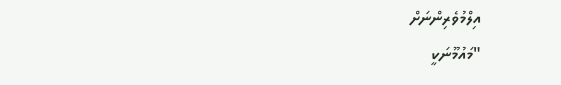އިލްމުވެރިންނަށް
"މައުމޫނަކީ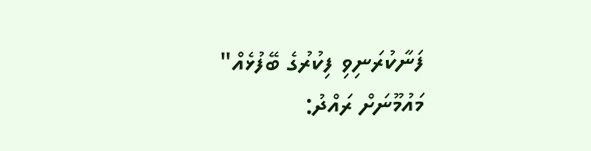ފަނާކުރަނިވި ފިކުރުގެ ބޭފުޅެއް"
މައުމޫނަށް ރައްދު: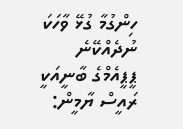ހިންގުމާ ގުޅޭ ވާހަކަ ނުދެއްކޭނެ
ޕީޕީއެމްގެ ބާނީއަކީ ރައީސް ޔާމީން: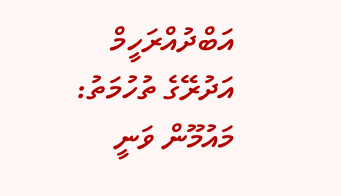އަބްދުއްރަހީމް
އަދުރޭގެ ތުހުމަތު: މައުމޫން ވަނީ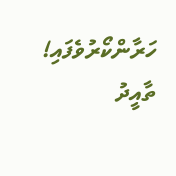ހަރާންކޯރުވެފައި!
ތާއީދު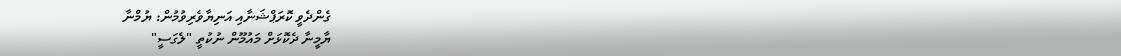ގެންދެވީ ކޮރަޕްޝަނާއި އަނިޔާވެރިވުމުން: ޔުމްނާ
ޔާމީނާ ދެކޮޅަށް މައުމޫން ނުކުތީ "ލެގަސީ"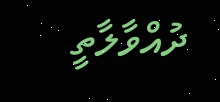ދުއްވާލާތީ